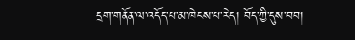དྲག་གནོན་ལ་འདོད་པ་མ་ཁེངས་པ་རེད། བོད་ཀྱི་དུས་བབ།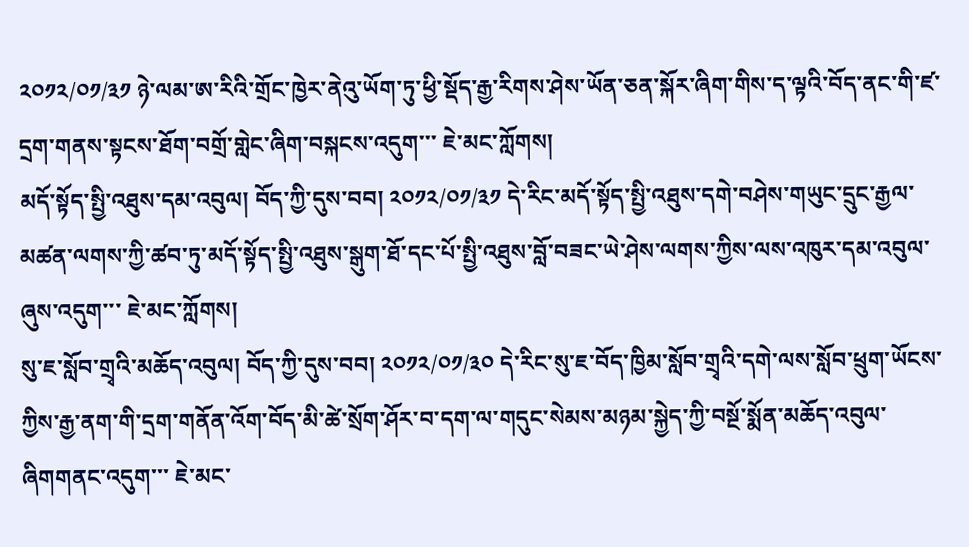༢༠༡༢/༠༡/༣༡ ཉེ་ལམ་ཨ་རིའི་གྲོང་ཁྱེར་ནེའུ་ཡོག་ཏུ་ཕྱི་སྡོད་རྒྱ་རིགས་ཤེས་ཡོན་ཅན་སྐོར་ཞིག་གིས་ད་ལྟའི་བོད་ནང་གི་ཛ་དྲག་གནས་སྟངས་ཐོག་བགྲོ་གླེང་ཞིག་བསྐངས་འདུག་་་ ཇེ་མང་ཀློགས།
མདོ་སྟོད་སྤྱི་འཐུས་དམ་འབུལ། བོད་ཀྱི་དུས་བབ། ༢༠༡༢/༠༡/༣༡ དེ་རིང་མདོ་སྟོད་སྤྱི་འཐུས་དགེ་བཤེས་གཡུང་དྲུང་རྒྱལ་མཚན་ལགས་ཀྱི་ཚབ་ཏུ་མདོ་སྟོད་སྤྱི་འཐུས་སྒུག་ཐོ་དང་པོ་སྤྱི་འཐུས་བློ་བཟང་ཡེ་ཤེས་ལགས་ཀྱིས་ལས་འཁུར་དམ་འབུལ་ཞུས་འདུག་་་ ཇེ་མང་ཀློགས།
སུ་ཇ་སློབ་གྲྭའི་མཆོད་འབུལ། བོད་ཀྱི་དུས་བབ། ༢༠༡༢/༠༡/༣༠ དེ་རིང་སུ་ཇ་བོད་ཁྱིམ་སློབ་གྲྭའི་དགེ་ལས་སློབ་ཕྲུག་ཡོངས་ཀྱིས་རྒྱ་ནག་གི་དྲག་གནོན་འོག་བོད་མི་ཚེ་སྲོག་ཤོར་བ་དག་ལ་གདུང་སེམས་མཉམ་སྐྱེད་ཀྱི་བསྔོ་སྨོན་མཆོད་འབུལ་ཞིགགནང་འདུག་་་ ཇེ་མང་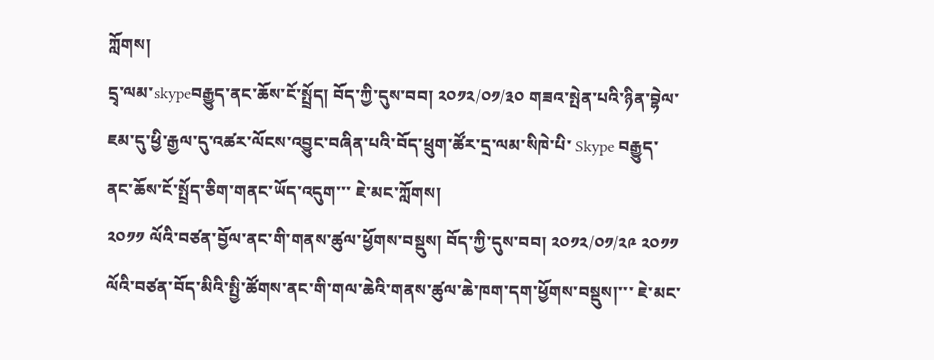ཀློགས།
དྲྭ་ལམ་skypeབརྒྱུད་ནང་ཆོས་ངོ་སྤྲོད། བོད་ཀྱི་དུས་བབ། ༢༠༡༢/༠༡/༣༠ གཟའ་སྤེན་པའི་ཉིན་བྷེལ་ཇམ་དུ་ཕྱི་རྒྱལ་དུ་འཚར་ལོངས་འབྱུང་བཞིན་པའི་བོད་ཕྲུག་ཚོར་དྲ་ལམ་སིཁེ་པི་ Skype བརྒྱུད་ནང་ཆོས་ངོ་སྤྲོད་ཅིག་གནང་ཡོད་འདུག་་་ ཇེ་མང་ཀློགས།
༢༠༡༡ ལོའི་བཙན་བྱོལ་ནང་གི་གནས་ཚུལ་ཕྱོགས་བསྡུས། བོད་ཀྱི་དུས་བབ། ༢༠༡༢/༠༡/༢༩ ༢༠༡༡ ལོའི་བཙན་བོད་མིའི་སྤྱི་ཚོགས་ནང་གི་གལ་ཆེའི་གནས་ཚུལ་ཆེ་ཁག་དག་ཕྱོགས་བསྡུས།་་་ ཇེ་མང་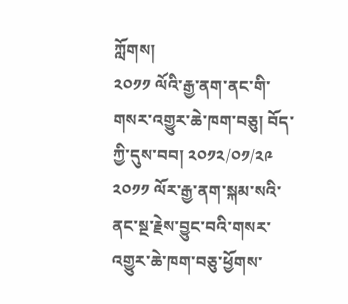ཀློགས།
༢༠༡༡ ལོའི་རྒྱ་ནག་ནང་གི་གསར་འགྱུར་ཆེ་ཁག་བཅུ། བོད་ཀྱི་དུས་བབ། ༢༠༡༢/༠༡/༢༩ ༢༠༡༡ ལོར་རྒྱ་ནག་སྐམ་སའི་ནང་སྔ་རྗེས་བྱུང་བའི་གསར་འགྱུར་ཆེ་ཁག་བཅུ་ཕྱོགས་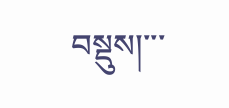བསྡུས།་་་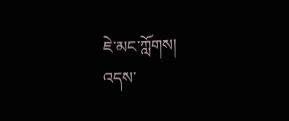ཇེ་མང་ཀློགས།
འདས་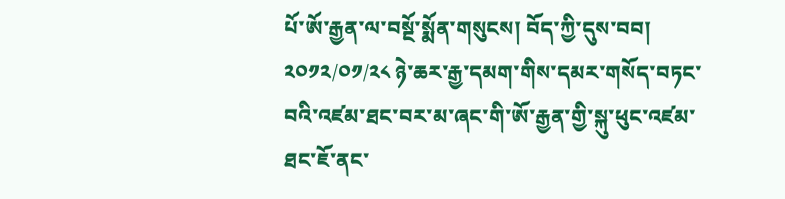པོ་ཨོ་རྒྱན་ལ་བསྔོ་སྨོན་གསུངས། བོད་ཀྱི་དུས་བབ། ༢༠༡༢/༠༡/༢༨ ཉེ་ཆར་རྒྱ་དམག་གིས་དམར་གསོད་བཏང་བའི་འཛམ་ཐང་བར་མ་ཞང་གི་ཨོ་རྒྱན་གྱི་སྐུ་ཕུང་འཛམ་ཐང་ཇོ་ནང་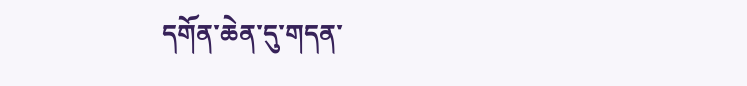དགོན་ཆེན་དུ་གདན་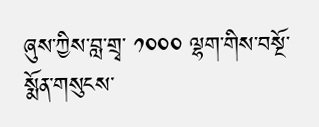ཞུས་ཀྱིས་བླ་གྲྭ་ ༡༠༠༠ ལྷག་གིས་བསྔོ་སྨོན་གསུངས་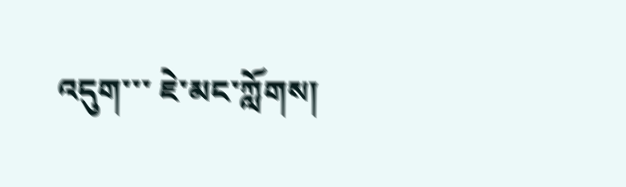འདུག་་་ ཇེ་མང་ཀློགས།